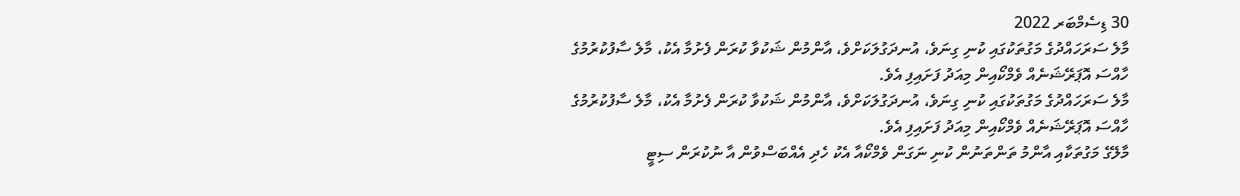30 ޑިސެމްބަރ 2022
މާލެ ސަރަހައްދުގެ މަގުތަކުގައި ކުނި ގިނަވެ، އުނދަގުލަކަށްވެ، އާންމުން ޝަކުވާ ކުރަން ފެށުމާ އެކު، މާލެ ސާފުކުރުމުގެ ހާއްސަ އޮޕަރޭޝަނެއް ވެމްކޯއިން މިއަދު ފަށައިފި އެވެ.
މާލެ ސަރަހައްދުގެ މަގުތަކުގައި ކުނި ގިނަވެ، އުނދަގުލަކަށްވެ، އާންމުން ޝަކުވާ ކުރަން ފެށުމާ އެކު، މާލެ ސާފުކުރުމުގެ ހާއްސަ އޮޕަރޭޝަނެއް ވެމްކޯއިން މިއަދު ފަށައިފި އެވެ.
މާލޭގެ މަގުތަކާއި އާންމު ތަންތަނުން ކުނި ނަގަން ވެމްކޯއާ އެކު ހެދި އެއްބަސްވުން އާ ނުކުރަން ސިޓީ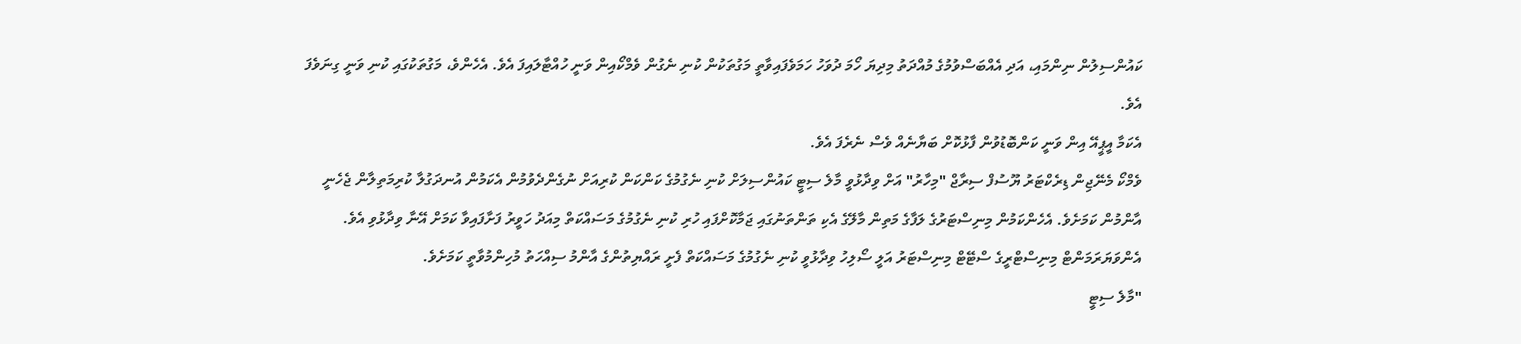ކައުންސިލުން ނިންމައި، އަދި އެއްބަސްވުމުގެ މުއްދަތު މިދިޔަ ހޯމަ ދުވަހު ހަމަވެފައިވާތީ މަގުތަކުން ކުނި ނެގުން ވެމްކޯއިން ވަނީ ހުއްޓާލައިފަ އެވެ. އެހެންވެ، މަގުތަކުގައި ކުނި ވަނީ ގިނަވެފަ އެވެ.
އެކަމާ އީޕީއޭ އިން ވަނީ ކަންބޮޑުވުން ފާޅުކޮށް ބަޔާނެއް ވެސް ނެރެފަ އެވެ.
ވެމްކޯ މެނޭޖިން ޑިރެކްޓަރު ޔޫސުފް ސިރާޖް "މިހާރު" އަށް ވިދާޅުވީ މާލެ ސިޓީ ކައުންސިލަށް ކުނި ނެގުމުގެ ކަންކަން ކުރިއަށް ނުގެންދެވުމުން އެކަމުން އުނދަގުލާ ކުރިމަތިލާން ޖެހެނީ އާންމުން ކަމަށެވެ. އެހެންކަމުން މިނިސްޓަރުގެ ލަފާގެ މަތިން މާލޭގެ އެކި ތަންތަނުގައި ޖަމާކޮށްފައި ހުރި ކުނި ނެގުމުގެ މަސައްކަތް މިއަދު ހަވީރު ފަށާފައިވާ ކަމަށް އޭނާ ވިދާޅުވި އެވެ.
އެންވަޔަރަމަންޓް މިނިސްޓްރީގެ ސްޓޭޓް މިނިސްޓަރު އަލީ ސޯލިހު ވިދާޅުވީ ކުނި ނެގުމުގެ މަސައްކަތް ފެށީ ރައްޔިތުންގެ އާންމު ސިއްހަތު މުހިންމުވާތީ ކަމަށެވެ.
"މާލެ ސިޓީ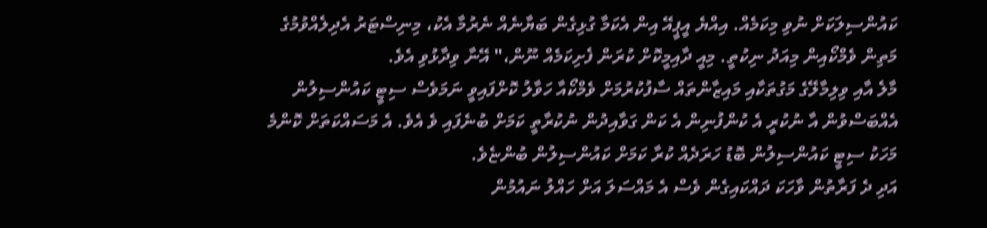ކައުންސިލަކަށް ނުވި މިކަމެއް. އިއްޔެ އީޕީއޭ އިން އެކަމާ ގުޅިގެން ބަޔާނެއް ނެރުމާ އެކު، މިނިސްޓަރު އެދިލެއްވުމުގެ މަތިން ވެމްކޯއިން މިއަދު ނިކުތީ. މިއީ ދާއިމީކޮށް ކުރަން ފެށިކަމެއް ނޫން،" އޭނާ ވިދާޅުވި އެވެ.
މާލެ އާއި ވިލިމާލޭގެ މަގުތަކާއި މައިޒާންތައް ސާފުކުރުމަށް ވެމްކޯއާ ހަވާލު ކޮށްފައިވީ ނަމަވެސް ސިޓީ ކައުންސިލުން އެއްބަސްވުން އާ ނުކުރީ އެ ކުންފުނިން އެ ކަން ގަވާއިދުން ނުކުރާތީ ކަމަށް ބުނެފައި ވެ އެވެ. އެ މަސައްކަތަށް ކޮންމެ މަހަކު ސިޓީ ކައުންސިލުން ބޮޑު ހަރަދެއް ކުރާ ކަމަށް ކައުންސިލުން ބުންޏެވެ.
އަދި ދެ ފަރާތުން ވާހަކަ ދައްކައިގެން ވެސް އެ މައްސަލަ އަށް ހައްލު ނައުމުން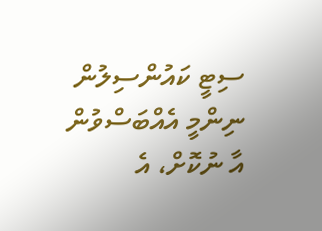ސިޓީ ކައުންސިލުން ނިންމީ އެއްބަސްވުން އާ ނުކޮށް، އެ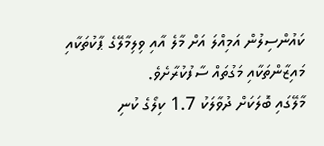ކައުންސިލުން އަމިއްލަ އަށް މާލެ އާއި ވިލިމާލޭގެ ޕާކުތަކާއި މައިޒާންތަކާއި މަގުތައް ސާފުކުރާށެވެ.
މާލޭގައި ބޮލަކަށް ދުވާލަކު 1.7 ކިލޯގެ ކުނި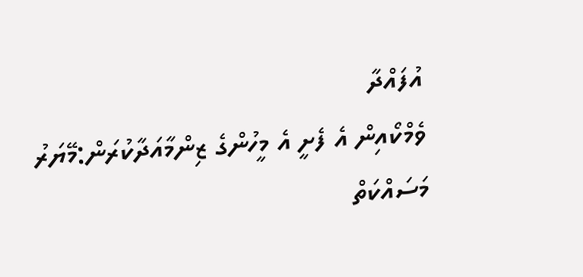އުފައްދާ
ވެމްކޯއިން އެ ފެށީ އެ މީހުންގެ ޒިންމާއަދާކުރަން:މޭޔަރު
މަސައްކަތް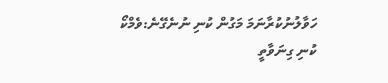ހަވާލުނުކުރާނަމަ މަގުން ކުނި ނުނެގޭނެ:ވެމްކޯ
ކުނި ގިނަވާތީ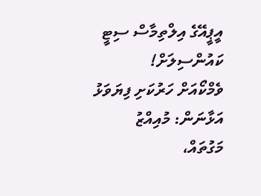އީޕީއޭގެ އިލްތިމާސް ސިޓީ ކައުންސިލަށް!
ވެމްކޯއަށް ހަރުކަށި ފިޔަވަޅު އަޅާނަން: މުއިއްޒު
މަގުތައް،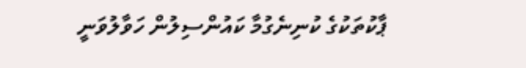ޕާކުތަކުގެ ކުނިނެގުމާ ކައުންސިލުން ހަވާލުވަނީ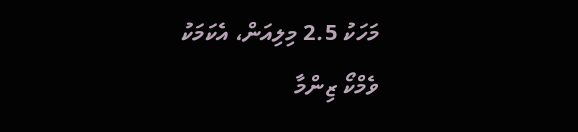މަހަކު 2.5 މިލިއަން، އެކަމަކު ވެމްކޯ ޒިންމާ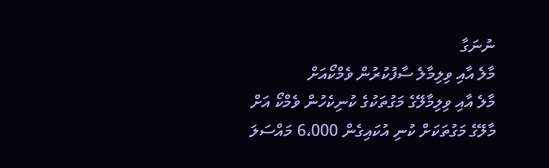ނުނަގާ
މާލެ އާއި ވިލިމާލެ ސާފުކުރުން ވެމްކޯއަށް
މާލެ އާއި ވިލިމާލޭގެ މަގުތަކުގެ ކުނިކެހުން ވެމްކޯ އަށް
މާލޭގެ މަގުތަކަށް ކުނި އުކައިގެން 6،000 މައްސަލަ